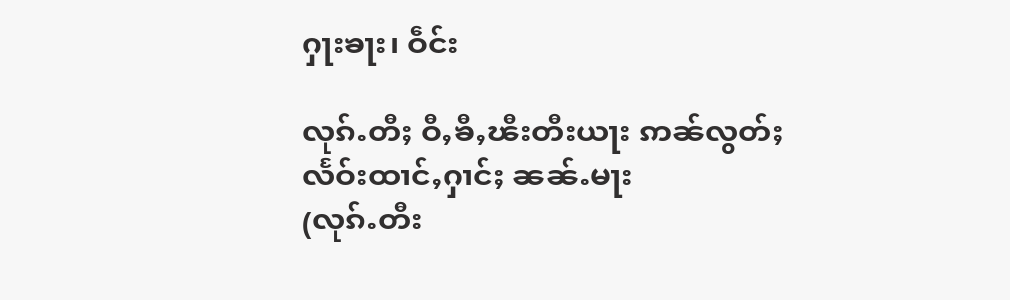ႁႃးၶႃး၊ ဝဵင်း

လုၵ်ႉတီႈ ဝီႇၶီႇၽီးတီးယႃး ဢၼ်လွတ်ႈလႅဝ်းထၢင်ႇႁၢင်ႈ ၼၼ်ႉမႃး
(လုၵ်ႉတီး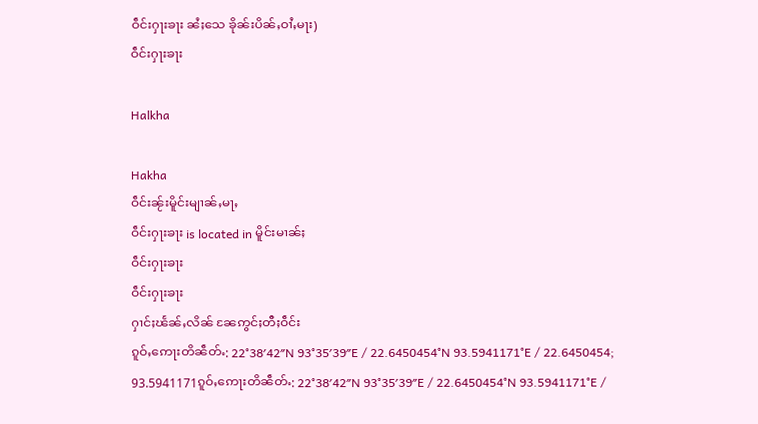ဝဵင်းႁႃးၶႃး ၼႆႈသေ ၶိုၼ်းပိၼ်ႇဝၢႆႇမႃး)
ဝဵင်းႁႃးၶႃး

Halkha

Hakha
ဝဵင်းၼႂ်းမိူင်းမျၢၼ်ႇမႃႇ
ဝဵင်းႁႃးၶႃး is located in မိူင်းမၢၼ်ႈ
ဝဵင်းႁႃးၶႃး
ဝဵင်းႁႃးၶႃး
ႁၢင်ႈၽႅၼ်ႇလိၼ် ၼႄဢွင်ႈတီႈဝဵင်း
ၵူဝ်ႇဢေႃးတိၼဵတ်ႉ: 22°38′42″N 93°35′39″E / 22.6450454°N 93.5941171°E / 22.6450454; 93.5941171ၵူဝ်ႇဢေႃးတိၼဵတ်ႉ: 22°38′42″N 93°35′39″E / 22.6450454°N 93.5941171°E /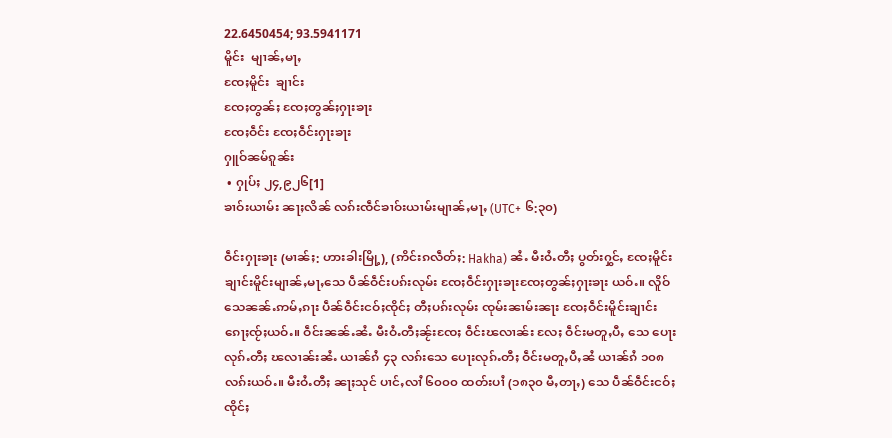22.6450454; 93.5941171
မိူင်း  မျၢၼ်ႇမႃႇ
ၸႄႈမိူင်း  ၶျၢင်း
ၸႄႈတွၼ်ႈ ၸႄႈတွၼ်ႈႁႃးၶႃး
ၸႄႈဝဵင်း ၸႄႈဝဵင်းႁႃးၶႃး
ႁူဝ်ၼမ်ၵူၼ်း
 • ႁုပ်ႈ ၂၄,၉၂၆[1]
ၶၢဝ်းယၢမ်း ၼႃႈလိၼ် လၵ်းၸဵင်ၶၢဝ်းယၢမ်းမျၢၼ်ႇမႃႇ (UTC+ ၆:၃၀)

ဝဵင်းႁႃးၶႃး (မၢၼ်ႈ: ဟားခါးမြို့), (ဢိင်းၵလဵတ်ႈ: Hakha) ၼႆႉ မီးဝႆႉတီႈ ပွတ်းႁွင်ႇ ၸႄႈမိူင်းၶျၢင်းမိူင်းမျၢၼ်ႇမႃႇသေ ပဵၼ်ဝဵင်းပၵ်းလုမ်း ၸႄႈဝဵင်းႁႃးၶႃးၸႄႈတွၼ်ႈႁႃးၶႃး ယဝ်ႉ။ လိူဝ်သေၼၼ်ႉဢမ်ႇၵႃး ပဵၼ်ဝဵင်းငဝ်ႈၸိုင်ႈ တီႈပၵ်းလုမ်း ၸုမ်းၼၢမ်းၼႃး ၸႄႈဝဵင်းမိူင်းၶျၢင်း ၵေႃႈၸႂ်ႈယဝ်ႉ။ ဝဵင်းၼၼ်ႉၼႆႉ မီးဝႆႉတီႈၼႂ်းၸႄႈ ဝဵင်းၽလၢၼ်း လႄႈ ဝဵင်းမတူႇပီႇ သေ ပေႃးလုၵ်ႉတီႈ ၽလၢၼ်းၼႆႉ ယၢၼ်ၵႆ ၄၃ လၵ်းသေ ပေႃးလုၵ်ႉတီႈ ဝဵင်းမတူႇပီႇၼႆ ယၢၼ်ၵႆ ၁၀၈ လၵ်းယဝ်ႉ။ မီးဝႆႉတီႈ ၼႃႈသုင် ပၢင်ႇလၢႆ ၆၀၀၀ ထတ်းပၢႆ (၁၈၃၀ မီႇတႃႇ) သေ ပဵၼ်ဝဵင်းငဝ်ႈၸိုင်ႈ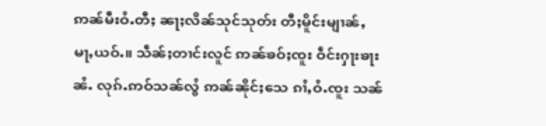ဢၼ်မီးဝႆႉတီႈ ၼႃႈလိၼ်သုင်သုတ်း တီႈမိူင်းမျၢၼ်ႇမႃႇယဝ်ႉ။ သဵၼ်ႈတၢင်းလူင် ဢၼ်ၶဝ်ႈၸူး ဝဵင်းႁႃးၶႃးၼႆႉ လုၵ်ႉဢဝ်သၼ်လွႆ ဢၼ်ၼိုင်ႈသေ ၵၢႆႇဝႆႉၸူး သၼ်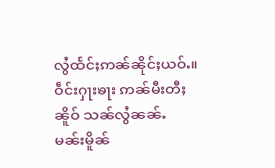လွႆထႅင်ႈဢၼ်ၼိုင်ႈယဝ်ႉ။ ဝဵင်းႁႃးၶႃး ဢၼ်မီးတီႈၼိူဝ် သၼ်လွႆၼၼ်ႉ မၼ်းမိူၼ်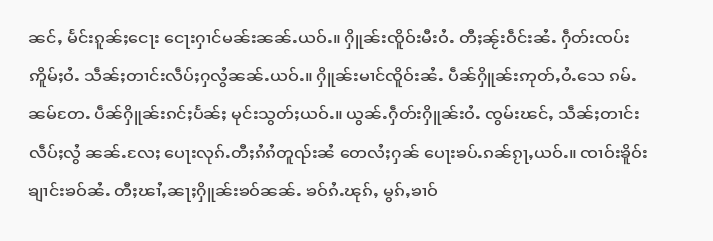ၼင်ႇ မႅင်းၵူၼ်ႈငေႃး ငေႃးႁၢင်မၼ်းၼၼ်ႉယဝ်ႉ။ ႁိူၼ်းၸိူဝ်းမီးဝႆႉ တီႈၼႂ်းဝဵင်းၼႆႉ ႁဵတ်းၸပ်းဢိူမ်ႈဝႆႉ သဵၼ်ႈတၢင်းလဵပ်ႈႁလွႆၼၼ်ႉယဝ်ႉ။ ႁိူၼ်းမၢင်ၸိူဝ်းၼႆႉ ပဵၼ်ႁိူၼ်းဢုတ်ႇဝႆႉသေ ၵမ်ႉၼမ်တႄႉ ပဵၼ်ႁိူၼ်းၵင်ႈပႅၼ်ႈ မုင်းသွတ်ႈယဝ်ႉ။ ယွၼ်ႉႁဵတ်းႁိူၼ်းဝႆႉ ၸွမ်းၽင်ႇ သဵၼ်ႈတၢင်းလဵပ်ႈလွႆ ၼၼ်ႉလႄႈ ပေႃးလုၵ်ႉတီႈၵႆၵႆတူၺ်းၼႆ တေလႆႈႁၼ် ပေႃးၶပ်ႉၵၼ်ၵႂႃႇယဝ်ႉ။ ၸၢဝ်းၶိူဝ်းၶျၢင်းၶဝ်ၼႆႉ တီႈၽၢႆႇၼႃႈႁိူၼ်းၶဝ်ၼၼ်ႉ ၶဝ်ၵႆႉၽုၵ်ႇ မွၵ်ႇၶၢဝ်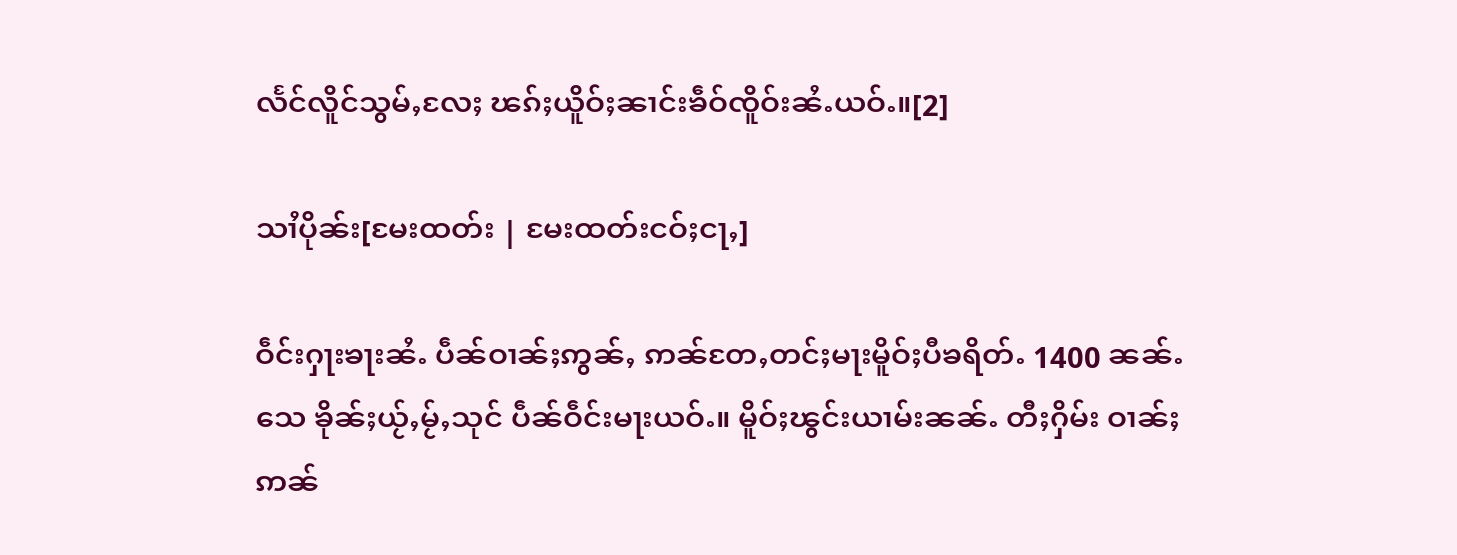လႅင်လိူင်သွမ်ႇလႄႈ ၽၵ်ႈယိူဝ်ႈၼၢင်းၶဵဝ်ၸိူဝ်းၼႆႉယဝ်ႉ။[2]

သၢႆပိုၼ်း[မႄးထတ်း | မႄးထတ်းငဝ်ႈငႃႇ]

ဝဵင်းႁႃးၶႃးၼႆႉ ပဵၼ်ဝၢၼ်ႈဢွၼ်ႇ ဢၼ်တႄႇတင်ႈမႃးမိူဝ်ႈပီၶရိတ်ႉ 1400 ၼၼ်ႉသေ ၶိုၼ်ႈယႂ်ႇမႂ်ႇသုင် ပဵၼ်ဝဵင်းမႃးယဝ်ႉ။ မိူဝ်ႈၽွင်းယၢမ်းၼၼ်ႉ တီႈႁိမ်း ဝၢၼ်ႈ ဢၼ်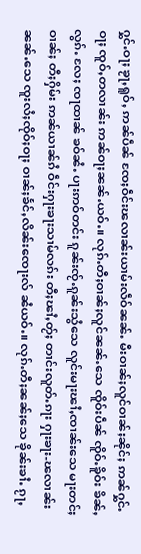ႁွင်ႉဝႃႈ ၶႂႃႇရူဝ်ႇ ဢၼ်ပဵၼ် ၸႄႈဝဵင်းၽလၢၼ်းယၢမ်းလဵဝ်ၼၼ်ႉ မီးဝၢၼ်ႈလူင်ဝၢၼ်ႈၼိုင်ႈ ဢၼ်ႁွင်ႉဝႃႈ ၸူဝ်ႇတလၢၼ်း ဢၼ်ဝႃႈၼၼ်ႉယဝ်ႉ။ လုၵ်ႉတီႈဝၢၼ်ႈလူင်ၼၼ်ႉသေ ၸိူဝ်းပဵၼ် ၸိူဝ်ႉၶိူဝ်း ၶိၼ်ႇလွၵ်ႉ လႄႈ ၸႃထၢၼ် ၶဝ်ၼႆႉ ပႃးဢဝ်တင်း ၵူၼ်းၸႂ်ႉၵူၼ်းသွႆသေ လူင်းမႃးၽၢႆႇၸၢၼ်းသေ မႃးတင်ႈဝၢၼ်ႈ တီႈႁိမ်း ဢၼ်ယၢၼ်ၵႆ ဝဵင်းႁႃးၶႃးသၢမ်လၵ်း တီႈၽၢႆႇတႂ်ႈ တၢင်းလူတ်ႉၵႃး ႁႃးၶႃး-ၽလၢၼ်းၼၼ်ႉသေ ၸူးလႆႈၸိုဝ်ႈဝႃႈ ဝၢၼ်ႈၶႅင်ႇလိၼ်းၸေႃးလ် ၼႆယဝ်ႉ။ လုၵ်ႉတီႈၼၼ်ႈသေ ၶိုၼ်းၶၢႆႉ ၵႂႃႇ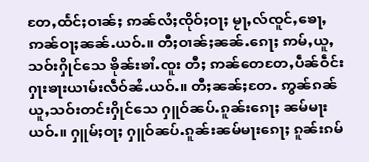တႄႇထႅင်ႈဝၢၼ်ႈ ဢၼ်လႆႈၸိုဝ်ႈဝႃႈ မႂႃႇလ်ၸူင်ႇၶေႃႇ ဢၼ်ဝႃႈၼၼ်ႉယဝ်ႉ။ တီႈဝၢၼ်ႈၼၼ်ႉၵေႃႈ ဢမ်ႇယူႇသဝ်းႁိုင်သေ ၶိုၼ်းၶၢႆႉၸူး တီႈ ဢၼ်တေတႄႇပဵၼ်ဝဵင်းႁႃးၶႃးယၢမ်းလဵဝ်ၼႆႉယဝ်ႉ။ တီႈၼၼ်ႈတႄႉ ဢွၼ်ၵၼ်ယူႇသဝ်းတင်းႁိုင်သေ ႁူဝ်ၼပ်ႉၵူၼ်းၵေႃႈ ၼမ်မႃးယဝ်ႉ။ ႁူမ်ႈဝႃႈ ႁူဝ်ၼပ်ႉၵူၼ်းၼမ်မႃးၵေႃႈ ၵူၼ်းၵမ်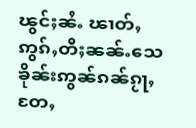ၽွင်ႈၼႆႉ ၽၢတ်ႇဢွၵ်ႇတီႈၼၼ်ႉသေ ၶိုၼ်းဢွၼ်ၵၼ်ၵႂႃႇတႄႇ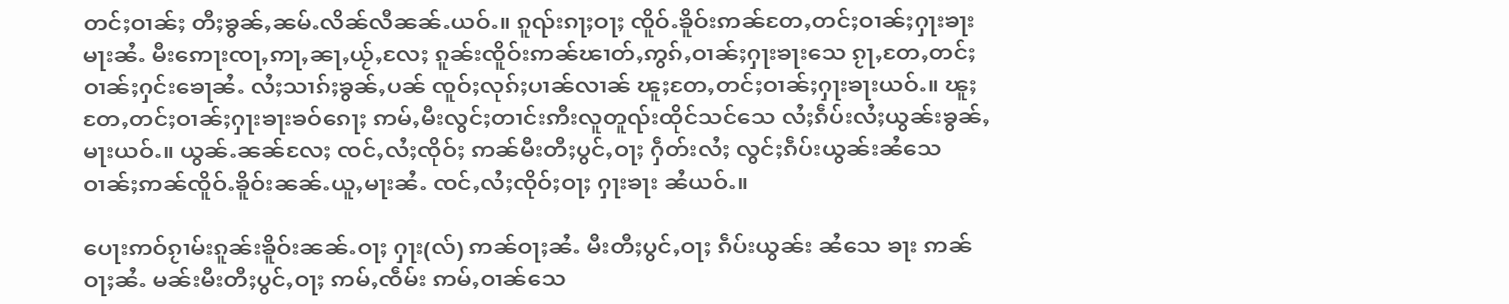တင်ႈဝၢၼ်ႈ တီႈၶွၼ်ႇၼမ်ႉလိၼ်လီၼၼ်ႉယဝ်ႉ။ ၵူၺ်းၵႃႈဝႃႈ ၸိူဝ်ႉၶိူဝ်းဢၼ်တႄႇတင်ႈဝၢၼ်ႈႁႃးၶႃးမႃးၼႆႉ မီးဢေႃးၸႃႇဢႃႇၼႃႇယႂ်ႇလႄႈ ၵူၼ်းၸိူဝ်းဢၼ်ၽၢတ်ႇဢွၵ်ႇဝၢၼ်ႈႁႃးၶႃးသေ ၵႂႃႇတႄႇတင်ႈဝၢၼ်ႈႁင်းၶေႃၼႆႉ လႆႈသၢၵ်ႈၶွၼ်ႇပၼ် ၸူဝ်ႈလုၵ်ႈပၢၼ်လၢၼ် ၽူႈတႄႇတင်ႈဝၢၼ်ႈႁႃးၶႃးယဝ်ႉ။ ၽူႈတႄႇတင်ႈဝၢၼ်ႈႁႃးၶႃးၶဝ်ၵေႃႈ ဢမ်ႇမီးလွင်ႈတၢင်းဢီးလူတူၺ်းထိုင်သင်သေ လႆႈၵဵပ်းလႆႈယွၼ်းၶွၼ်ႇမႃးယဝ်ႉ။ ယွၼ်ႉၼၼ်လႄႈ ၸင်ႇလႆႈၸိုဝ်ႈ ဢၼ်မီးတီႈပွင်ႇဝႃႈ ႁဵတ်းလႆႈ လွင်ႈၵဵပ်းယွၼ်းၼႆသေ ဝၢၼ်ႈဢၼ်ၸိူဝ်ႉၶိူဝ်းၼၼ်ႉယူႇမႃးၼႆႉ ၸင်ႇလႆႈၸိုဝ်ႈဝႃႈ ႁႃးၶႃး ၼႆယဝ်ႉ။

ပေႃးဢဝ်ၵႂၢမ်းၵူၼ်းၶိူဝ်းၼၼ်ႉဝႃႈ ႁႃး(လ်) ဢၼ်ဝႃႈၼႆႉ မီးတီႈပွင်ႇဝႃႈ ၵဵပ်းယွၼ်း ၼႆသေ ၶႃး ဢၼ်ဝႃႈၼႆႉ မၼ်းမီးတီႈပွင်ႇဝႃႈ ဢမ်ႇၸဵမ်း ဢမ်ႇဝၢၼ်သေ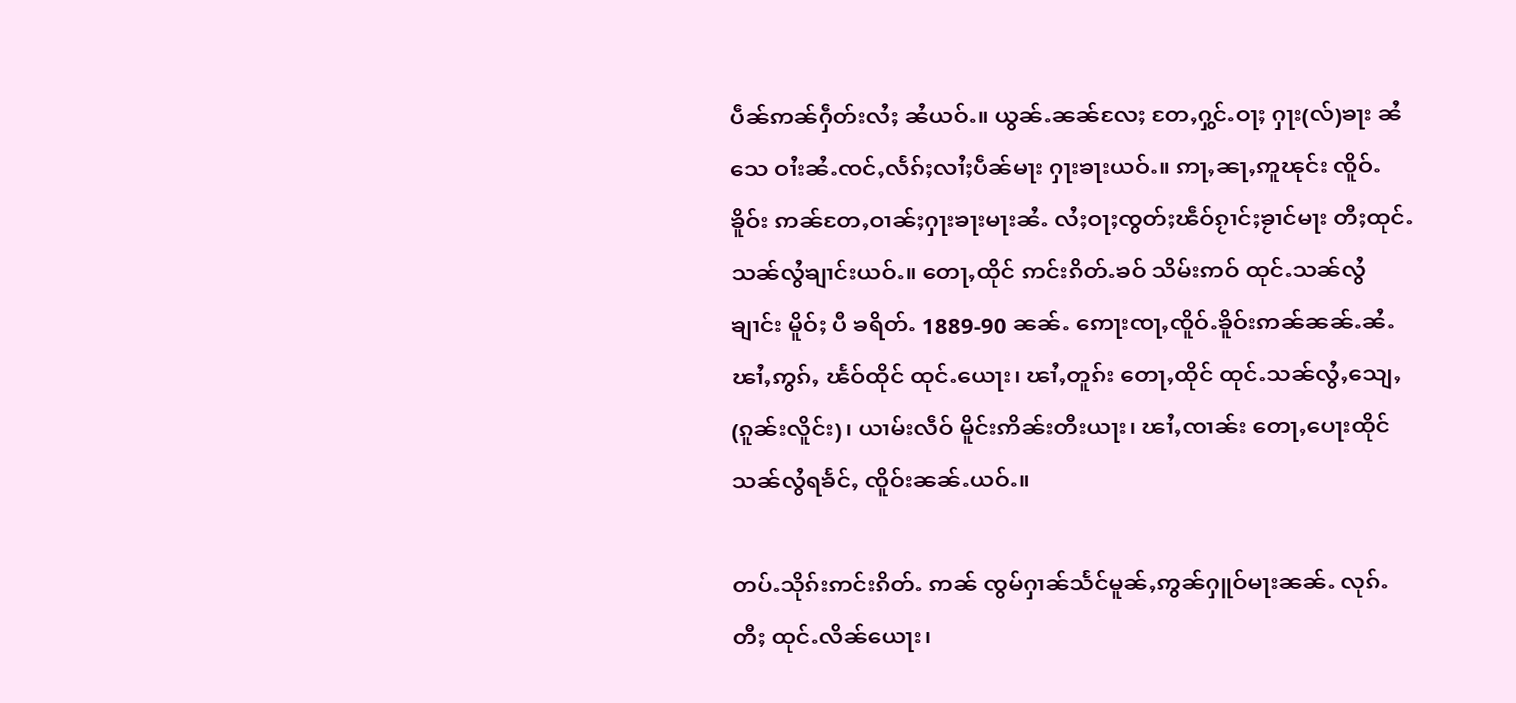ပဵၼ်ဢၼ်ႁဵတ်းလႆႈ ၼႆယဝ်ႉ။ ယွၼ်ႉၼၼ်လႄႈ တႄႇႁွင်ႉဝႃႈ ႁႃး(လ်)ၶႃး ၼႆသေ ဝၢႆးၼႆႉၸင်ႇလႅၵ်ႈလၢႆႈပဵၼ်မႃး ႁႃးၶႃးယဝ်ႉ။ ဢႃႇၼႃႇဢူၽုင်း ၸိူဝ်ႉၶိူဝ်း ဢၼ်တႄႇဝၢၼ်ႈႁႃးၶႃးမႃးၼႆႉ လႆႈဝႃႈၸွတ်ႈၽဵဝ်ၵႂၢင်ႈၶႂၢင်မႃး တီႈထုင်ႉသၼ်လွႆၶျၢင်းယဝ်ႉ။ တေႃႇထိုင် ဢင်းၵိတ်ႉၶဝ် သိမ်းဢဝ် ထုင်ႉသၼ်လွႆၶျၢင်း မိူဝ်ႈ ပီ ၶရိတ်ႉ 1889-90 ၼၼ်ႉ ဢေႃးၸႃႇၸိူဝ်ႉၶိူဝ်းဢၼ်ၼၼ်ႉၼႆႉ ၽၢႆႇဢွၵ်ႇ ၽႅဝ်ထိုင် ထုင်ႉယေႃး၊ ၽၢႆႇတူၵ်း တေႃႇထိုင် ထုင်ႉသၼ်လွႆႇသျေႇ (ၵူၼ်းလိူင်း)၊ ယၢမ်းလဵဝ် မိူင်းဢိၼ်းတီးယႃး၊ ၽၢႆႇၸၢၼ်း တေႃႇပေႃးထိုင် သၼ်လွႆရၶႅင်ႇ ၸိူဝ်းၼၼ်ႉယဝ်ႉ။

တပ်ႉသိုၵ်းဢင်းၵိတ်ႉ ဢၼ် ၸွမ်ႁၢၼ်သႅင်မူၼ်ႇဢွၼ်ႁူဝ်မႃးၼၼ်ႉ လုၵ်ႉတီႈ ထုင်ႉလိၼ်ယေႃး၊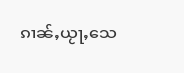ၵၢၼ်ႇယႂႃႇသေ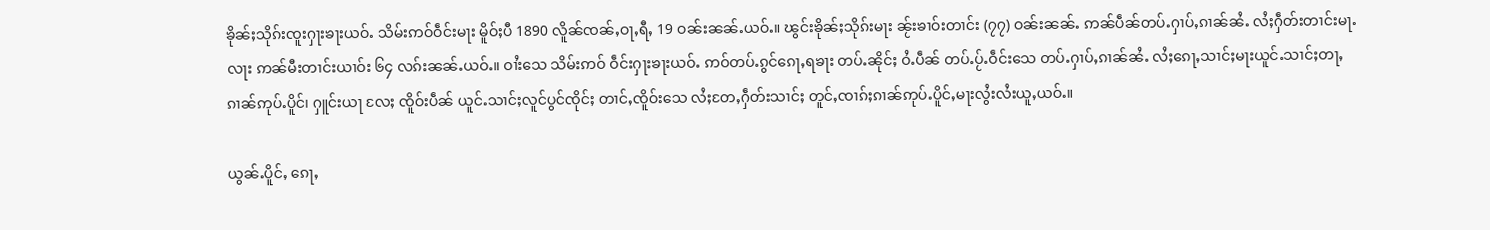ၶိုၼ်ႈသိုၵ်းၸူးႁႃးၶႃးယဝ်ႉ သိမ်းဢဝ်ဝဵင်းမႃး မိူဝ်ႈပီ 1890 လိူၼ်ၸၼ်ႇဝႃႇရီႇ 19 ဝၼ်းၼၼ်ႉယဝ်ႉ။ ၽွင်းၶိုၼ်ႈသိုၵ်းမႃး ၼႂ်းၶၢဝ်းတၢင်း (၇၇) ဝၼ်းၼၼ်ႉ ဢၼ်ပဵၼ်တပ်ႉႁၢပ်ႇၵၢၼ်ၼႆႉ လႆႈႁဵတ်းတၢင်းမႃႉလႃး ဢၼ်မီးတၢင်းယၢဝ်း ၆၄ လၵ်းၼၼ်ႉယဝ်ႉ။ ဝၢႆးသေ သိမ်းဢဝ် ဝဵင်းႁႃးၶႃးယဝ်ႉ ဢဝ်တပ်ႉၵွင်ၵေႃႇရၶႃး တပ်ႉၼိုင်ႈ ဝႆႉပဵၼ် တပ်ႉပႂ်ႉဝဵင်းသေ တပ်ႉႁၢပ်ႇၵၢၼ်ၼႆႉ လႆႈၵေႃႇသၢင်ႈမႃးယူင်ႉသၢင်ႈတႃႇ ၵၢၼ်ဢုပ်ႉပိူင်၊ ႁူင်းယႃ လႄႈ ၸိူဝ်းပဵၼ် ယူင်ႉသၢင်ႈလူင်ပွင်ၸိုင်ႈ တၢင်ႇၸိူဝ်းသေ လႆႈတႄႇႁဵတ်းသၢင်ႈ တူင်ႇၸၢၵ်ႈၵၢၼ်ဢုပ်ႉပိူင်ႇမႃးလွႆးလႆးယူႇယဝ်ႉ။

ယွၼ်ႉပိူင်ႇ ၵေႃႇ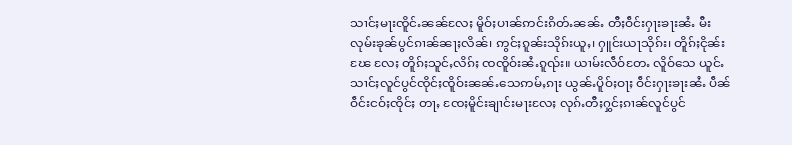သၢင်ႈမႃးၸိူင်ႉၼၼ်လႄႈ မိူဝ်ႈပၢၼ်ဢင်းၵိတ်ႉၼၼ်ႉ တီႈဝဵင်းႁႃးၶႃးၼႆႉ မီး လုမ်းၶုၼ်ပွင်ၵၢၼ်ၼႃႈလိၼ်၊ ဢွင်ႈၵူၼ်းသိုၵ်းယူႇ၊ ႁူင်းယႃသိုၵ်း၊ တိူၵ်ႈငိုၼ်းၽႄ လႄႈ တိူၵ်ႈသူင်ႇလိၵ်ႈ ၸၸိူဝ်းၼႆႉၵူၺ်း။ ယၢမ်းလဵဝ်တႄႉ လိူဝ်သေ ယူင်ႉသၢင်ႈလူင်ပွင်ၸိုင်ႈၸိူဝ်းၼၼ်ႉသေဢမ်ႇၵႃး ယွၼ်ႉပိူဝ်ႈဝႃႈ ဝဵင်းႁႃးၶႃးၼႆႉ ပဵၼ်ဝဵင်းငဝ်ႈၸိုင်ႈ တႃႇ ၸႄႈမိူင်းၶျၢင်းမႃးလႄႈ လုၵ်ႉတီႈႁွင်ႈၵၢၼ်လူင်ပွင်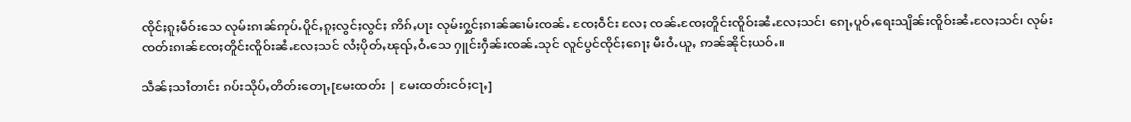ၸိုင်ႈၵူႈမဵဝ်းသေ လုမ်းၵၢၼ်ဢုပ်ႉပိူင်ႇၵူႈလွင်ႈလွင်ႈ ဢိၵ်ႇပႃး လုမ်းႁွင်ႈၵၢၼ်ၼၢမ်းၸၼ်ႉ ၸႄႈဝဵင်း လႄႈ ၸၼ်ႉၸႄႈတိူင်းၸိူဝ်းၼႆႉလႄႈသင်၊ ၵေႃႇပူဝ်ႇရေးသျိၼ်းၸိူဝ်းၼႆႉလႄႈသင်၊ လုမ်းၸတ်းၵၢၼ်ၸႄႈတိူင်းၸိူဝ်းၼႆႉလႄႈသင် လႆႈပိုတ်ႇၽုၺ်ႇဝႆႉသေ ႁူင်းႁဵၼ်းၸၼ်ႉသုင် လူင်ပွင်ၸိုင်ႈၵေႃႈ မီးဝႆႉယူႇ ဢၼ်ၼိုင်ႈယဝ်ႉ။

သဵၼ်ႈသၢႆတၢင်း ၵပ်းသိုပ်ႇတိတ်းတေႃႇ[မႄးထတ်း | မႄးထတ်းငဝ်ႈငႃႇ]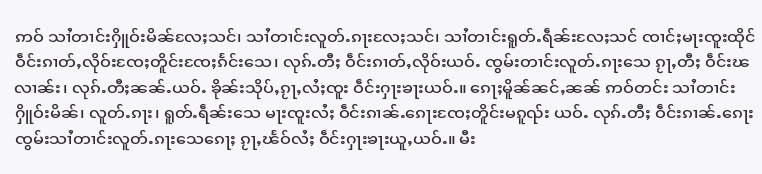ဢဝ် သၢႆတၢင်းႁိူဝ်းမိၼ်လႄႈသင်၊ သၢႆတၢင်းလူတ်ႉၵႃးလႄႈသင်၊ သၢႆတၢင်းရူတ်ႉရဵၼ်းလႄႈသင် ၸၢင်ႈမႃးၸူးထိုင် ဝဵင်းၵၢတ်ႇလိုဝ်းၸႄႈတိူင်းၸႄႈၵႅင်းသေ၊ လုၵ်ႉတီႈ ဝဵင်းၵၢတ်ႇလိုဝ်းယဝ်ႉ ၸွမ်းတၢင်းလူတ်ႉၵႃးသေ ၵႂႃႇတီႈ ဝဵင်းၽလၢၼ်း၊ လုၵ်ႉတီႈၼၼ်ႉယဝ်ႉ ၶိုၼ်းသိုပ်ႇၵႂႃႇလႆႈၸူး ဝဵင်းႁႃးၶႃးယဝ်ႉ။ ၵေႃႈမိူၼ်ၼင်ႇၼၼ် ဢဝ်တင်း သၢႆတၢင်း ႁိူဝ်းမိၼ်၊ လူတ်ႉၵႃး၊ ရူတ်ႉရဵၼ်းသေ မႃးၸူးလႆႈ ဝဵင်းၵၢၼ်ႉၵေႃးၸႄႈတိူင်းမၵူၺ်း ယဝ်ႉ လုၵ်ႉတီႈ ဝဵင်းၵၢၼ်ႉၵေႃး ၸွမ်းသၢႆတၢင်းလူတ်ႉၵႃးသေၵေႃႈ ၵႂႃႇၽႅဝ်လႆႈ ဝဵင်းႁႃးၶႃးယူႇယဝ်ႉ။ မီး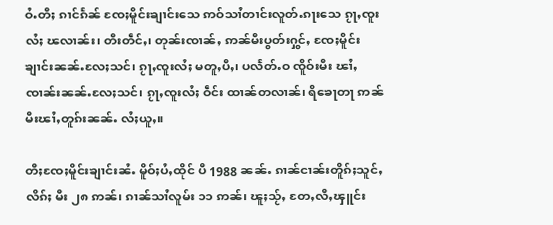ဝႆႉတီႈ ၵၢင်ၵႅၼ် ၸႄႈမိူင်းၶျၢင်းသေ ဢဝ်သၢႆတၢင်းလူတ်ႉၵႃးသေ ၵႂႃႇၸူးလႆႈ ၽလၢၼ်း၊ တီးတဵင်ႇ၊ တုၼ်းၸၢၼ်ႇ ဢၼ်မီးပွတ်းႁွင်ႇ ၸႄႈမိူင်းၶျၢင်းၼၼ်ႉလႄႈသင်၊ ၵႂႃႇၸူးလႆႈ မတူႇပီႇ၊ ပလႅတ်ႉဝ ၸိူဝ်းမီး ၽၢႆႇၸၢၼ်းၼၼ်ႉလႄႈသင်၊ ၵႂႃႇၸူးလႆႈ ဝဵင်း ထၢၼ်တလၢၼ်၊ ရိၶေႃတႃ ဢၼ်မီးၽၢႆႇတူၵ်းၼၼ်ႉ လႆႈယူႇ။

တီႈၸႄႈမိူင်းၶျၢင်းၼႆႉ မိူဝ်ႈပႆႇထိုင် ပီ 1988 ၼၼ်ႉ ၵၢၼ်ငၢၼ်းတိူၵ်ႈသူင်ႇလိၵ်ႈ မီး ၂၈ ဢၼ်၊ ၵၢၼ်သၢႆလူမ်း ၁၁ ဢၼ်၊ ၽူႈသႂ်ႇ တႄႇလီႇၾူင်း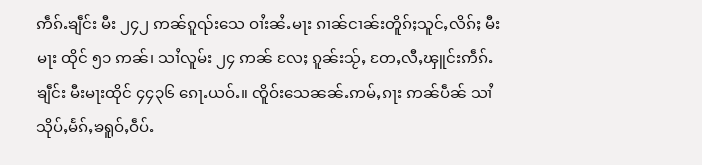ဢဵၵ်ႉၶျဵင်း မီး ၂၄၂ ဢၼ်ၵူၺ်းသေ ဝၢႆးၼႆႉမႃး ၵၢၼ်ငၢၼ်းတိူၵ်ႈသူင်ႇလိၵ်ႈ မီးမႃး ထိုင် ၅၁ ဢၼ်၊ သၢႆလူမ်း ၂၄ ဢၼ် လႄႈ ၵူၼ်းသႂ်ႇ တႄႇလီႇၾူင်းဢဵၵ်ႉၶျဵင်း မီးမႃးထိုင် ၄၄၃၆ ၵေႃႉယဝ်ႉ။ ၸိူဝ်းသေၼၼ်ႉဢမ်ႇၵႃး ဢၼ်ပဵၼ် သၢႆသိုပ်ႇမႅၵ်ႇၶရူဝ်ႇဝဵပ်ႉ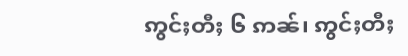ဢွင်ႈတီႈ ၆ ဢၼ်၊ ဢွင်ႈတီႈ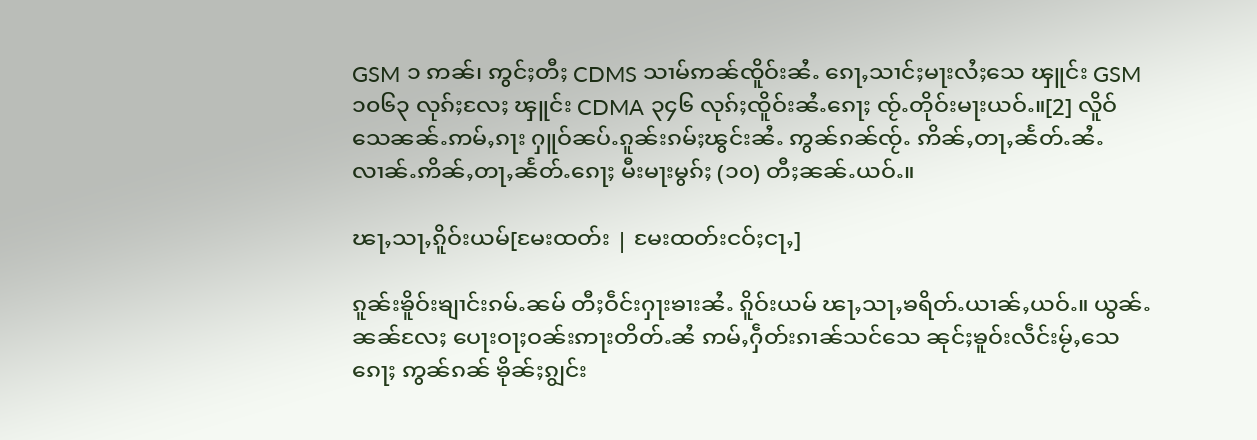GSM ၁ ဢၼ်၊ ဢွင်ႈတီႈ CDMS သၢမ်ဢၼ်ၸိူဝ်းၼႆႉ ၵေႃႇသၢင်ႈမႃးလႆႈသေ ၾူင်း GSM ၁၀၆၃ လုၵ်ႈလႄႈ ၾူင်း CDMA ၃၄၆ လုၵ်ႈၸိူဝ်းၼႆႉၵေႃႈ ၸႂ်ႉတိုဝ်းမႃးယဝ်ႉ။[2] လိူဝ်သေၼၼ်ႉဢမ်ႇၵႃး ႁူဝ်ၼပ်ႉၵူၼ်းၵမ်ႈၽွင်းၼႆႉ ဢွၼ်ၵၼ်ၸႂ်ႉ ဢိၼ်ႇတႃႇၼႅတ်ႉၼႆႉ လၢၼ်ႉဢိၼ်ႇတႃႇၼႅတ်ႉၵေႃႈ မီးမႃးမွၵ်ႈ (၁၀) တီႈၼၼ်ႉယဝ်ႉ။

ၽႃႇသႃႇၵိူဝ်းယမ်[မႄးထတ်း | မႄးထတ်းငဝ်ႈငႃႇ]

ၵူၼ်းၶိူဝ်းၶျၢင်းၵမ်ႉၼမ် တီႈဝဵင်းႁႃးၶၢးၼႆႉ ၵိူဝ်းယမ် ၽႃႇသႃႇၶရိတ်ႉယၢၼ်ႇယဝ်ႉ။ ယွၼ်ႉၼၼ်လႄႈ ပေႃးဝႃႈဝၼ်းဢႃးတိတ်ႉၼႆ ဢမ်ႇႁဵတ်းၵၢၼ်သင်သေ ၼုင်ႈၶူဝ်းလဵင်းမႂ်ႇသေၵေႃႈ ဢွၼ်ၵၼ် ၶိုၼ်ႈၵျွင်း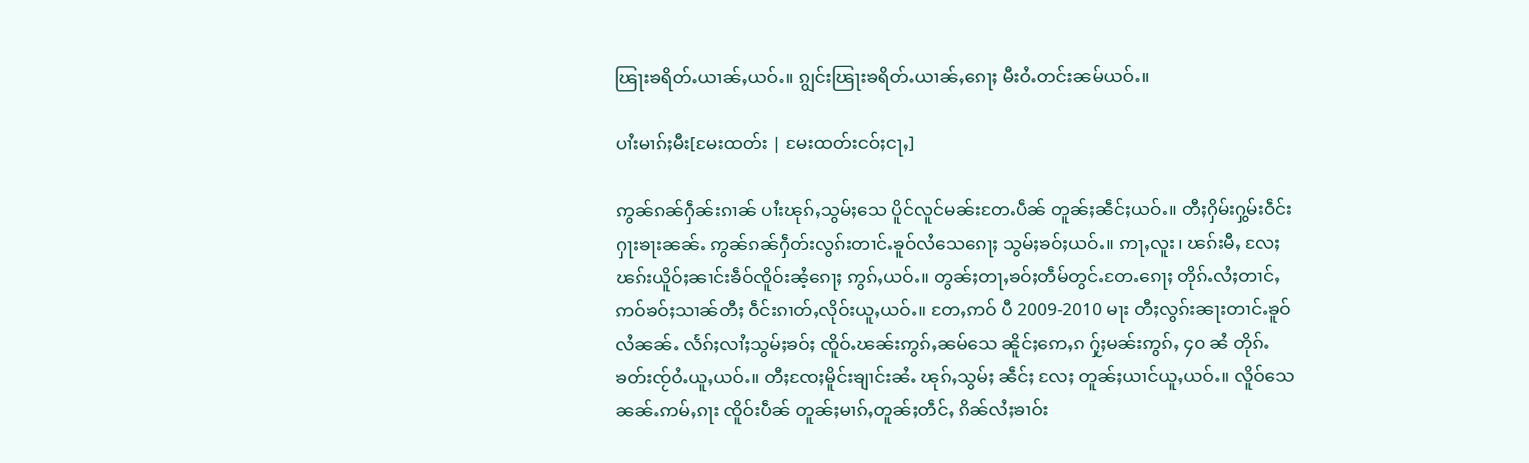ၽြႃးၶရိတ်ႉယၢၼ်ႇယဝ်ႉ။ ၵျွင်းၽြႃးၶရိတ်ႉယၢၼ်ႇၵေႃႈ မီးဝႆႉတင်းၼမ်ယဝ်ႉ။

ပၢႆးမၢၵ်ႈမီး[မႄးထတ်း | မႄးထတ်းငဝ်ႈငႃႇ]

ဢွၼ်ၵၼ်ႁဵၼ်းၵၢၼ် ပၢႆးၽုၵ်ႇသွမ်ႈသေ ပိူင်လူင်မၼ်းတႄႉပဵၼ် တူၼ်ႈၼဵင်ႈယဝ်ႉ။ တီႈႁိမ်းႁွမ်းဝဵင်းႁႃးၶႃးၼၼ်ႉ ဢွၼ်ၵၼ်ႁဵတ်းလွၵ်းတၢင်ႉၶူဝ်လႆသေၵေႃႈ သွမ်ႈၶဝ်ႈယဝ်ႉ။ ဢႃႇလူး၊ ၽၵ်းမီႇ လႄႈ ၽၵ်းယိူဝ်ႈၼၢင်းၶဵဝ်ၸိူဝ်းၼႆ့ၵေႃႈ ဢွၵ်ႇယဝ်ႉ။ တွၼ်ႈတႃႇၶဝ်ႈတဵမ်တွင်ႉတႄႉၵေႃႈ တိုၵ်ႉလႆႈတၢင်ႇဢဝ်ၶဝ်ႈသၢၼ်တီႈ ဝဵင်းၵၢတ်ႇလိုဝ်းယူႇယဝ်ႉ။ တႄႇဢဝ် ပီ 2009-2010 မႃး တီႈလွၵ်းၼႃးတၢင်ႉၶူဝ်လႆၼၼ်ႉ လႅၵ်ႈလၢႆႈသွမ်ႈၶဝ်ႈ ၸိူဝ်ႉၽၼ်းဢွၵ်ႇၼမ်သေ ၼိူင်ႈဢေႇၵ ႁႂ်ႈမၼ်းဢွၵ်ႇ ၄၀ ၼႆ တိုၵ်ႉၶတ်းၸႂ်ဝႆႉယူႇယဝ်ႉ။ တီႈၸႄႈမိူင်းၶျၢင်းၼႆႉ ၽုၵ်ႇသွမ်ႈ ၼဵင်ႈ လႄႈ တူၼ်ႈယၢင်ယူႇယဝ်ႉ။ လိူဝ်သေၼၼ်ႉဢမ်ႇၵႃး ၸိူဝ်းပဵၼ် တူၼ်ႈမၢၵ်ႇတူၼ်ႈတဵင်ႇ ၵိၼ်လႆႈၶၢဝ်း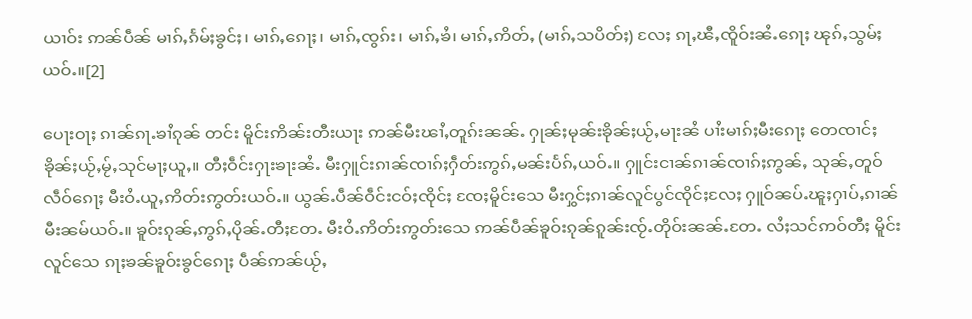ယၢဝ်း ဢၼ်ပဵၼ် မၢၵ်ႇၵႅမ်ႈၶွင်ႈ၊ မၢၵ်ႇၵေႃႈ၊ မၢၵ်ႇၸွၵ်း၊ မၢၵ်ႇၶႆ၊ မၢၵ်ႇဢိတ်ႇ (မၢၵ်ႇသပိတ်ႈ) လႄႈ ၵႃႇၽီႇၸိူဝ်းၼႆႉၵေႃႈ ၽုၵ်ႇသွမ်ႈယဝ်ႉ။[2]

ပေႃးဝႃႈ ၵၢၼ်ၵႃႉၶၢႆၵုၼ် တင်း မိူင်းဢိၼ်းတီးယႃး ဢၼ်မီးၽၢႆႇတူၵ်းၼၼ်ႉ ႁုၼ်ႈမုၼ်းၶိုၼ်ႈယႂ်ႇမႃးၼႆ ပၢႆးမၢၵ်ႈမီးၵေႃႈ တေၸၢင်ႈၶိုၼ်ႈယႂ်ႇမႂ်ႇသုင်မႃႈယူႇ။ တီႈဝဵင်းႁႃးၶႃးၼႆႉ မီးႁူင်းၵၢၼ်ၸၢၵ်ႈႁဵတ်းဢွၵ်ႇမၼ်းပႅၵ်ႇယဝ်ႉ။ ႁူင်းငၢၼ်ၵၢၼ်ၸၢၵ်ႈဢွၼ်ႇ သုၼ်ႇတူဝ်လဵဝ်ၵေႃႈ မီးဝႆႉယူႇဢိတ်းဢွတ်းယဝ်ႉ။ ယွၼ်ႉပဵၼ်ဝဵင်းငဝ်ႈၸိုင်ႈ ၸႄႈမိူင်းသေ မီးႁွင်ႈၵၢၼ်လူင်ပွင်ၸိုင်ႈလႄႈ ႁူဝ်ၼပ်ႉၽူႈႁၢပ်ႇၵၢၼ် မီးၼမ်ယဝ်ႉ။ ၶူဝ်းၵုၼ်ႇဢွၵ်ႇပိုၼ်ႉတီႈတႄႉ မီးဝႆႉဢိတ်းဢွတ်းသေ ဢၼ်ပဵၼ်ၶူဝ်းၵုၼ်ၵူၼ်းၸႂ်ႉတိုဝ်းၼၼ်ႉတႄႉ လႆႈသင်ဢဝ်တီႈ မိူင်းလူင်သေ ၵႃႈၶၼ်ၶူဝ်းၶွင်ၵေႃႈ ပဵၼ်ဢၼ်ယႂ်ႇ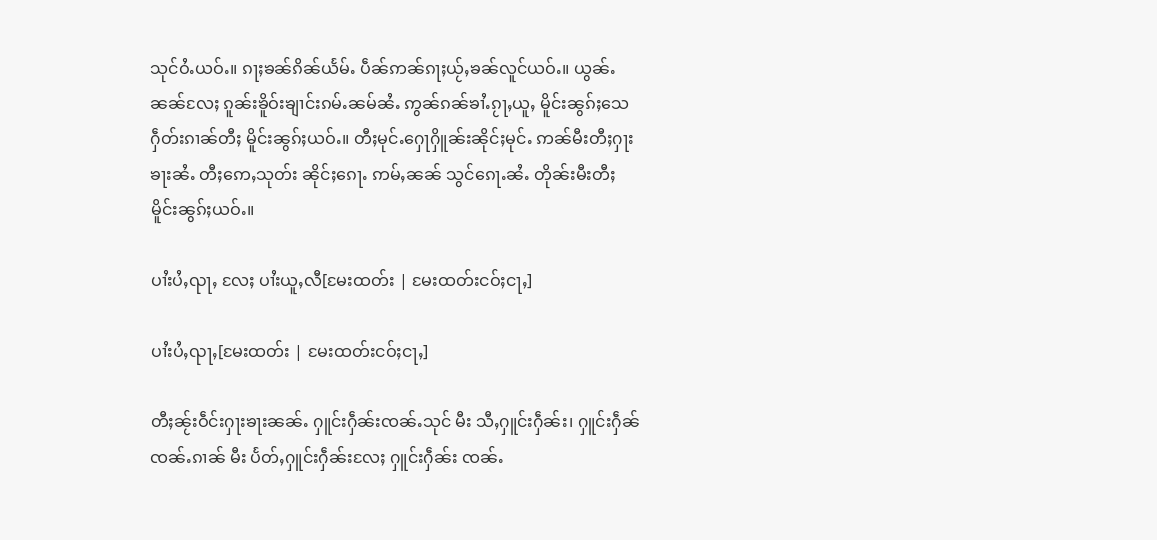သုင်ဝႆႉယဝ်ႉ။ ၵႃႈၶၼ်ၵိၼ်ယႅမ်ႉ ပဵၼ်ဢၼ်ၵႃႈယႂ်ႇၶၼ်လူင်ယဝ်ႉ။ ယွၼ်ႉၼၼ်လႄႈ ၵူၼ်းၶိူဝ်းၶျၢင်းၵမ်ႉၼမ်ၼႆႉ ဢွၼ်ၵၼ်ၶၢႆႉၵႂႃႇယူႇ မိူင်းၼွၵ်ႈသေ ႁဵတ်းၵၢၼ်တီႈ မိူင်းၼွၵ်ႈယဝ်ႉ။ တီႈမုင်ႉႁေႃႁိူၼ်းၼိုင်ႈမုင်ႉ ဢၼ်မီးတီႈႁႃးၶႃးၼႆႉ တီႈဢေႇသုတ်း ၼိုင်ႈၵေႃႉ ဢမ်ႇၼၼ် သွင်ၵေႃႉၼႆႉ တိုၼ်းမီးတီႈ မိူင်းၼွၵ်ႈယဝ်ႉ။

ပၢႆးပႆႇၺႃႇ လႄႈ ပၢႆးယူႇလီ[မႄးထတ်း | မႄးထတ်းငဝ်ႈငႃႇ]

ပၢႆးပႆႇၺႃႇ[မႄးထတ်း | မႄးထတ်းငဝ်ႈငႃႇ]

တီႈၼႂ်းဝဵင်းႁႃးၶႃးၼၼ်ႉ ႁူင်းႁဵၼ်းၸၼ်ႉသုင် မီး သီႇႁူင်းႁဵၼ်း၊ ႁူင်းႁဵၼ်ၸၼ်ႉၵၢၼ် မီး ပႅတ်ႇႁူင်းႁဵၼ်းလႄႈ ႁူင်းႁဵၼ်း ၸၼ်ႉ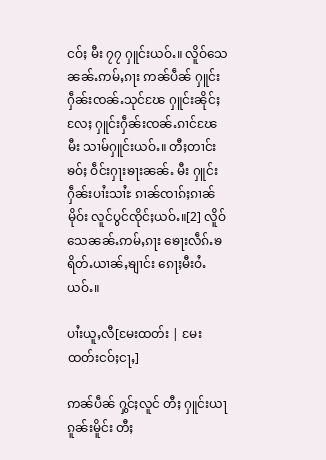ငဝ်ႈ မီး ၇၇ ႁူင်းယဝ်ႉ။ လိူဝ်သေၼၼ်ႉဢမ်ႇၵႃး ဢၼ်ပဵၼ် ႁူင်းႁဵၼ်းၸၼ်ႉသုင်ၽႄ ႁူင်းၼိုင်ႈလႄႈ ႁူင်းႁဵၼ်းၸၼ်ႉၵၢင်ၽႄ မီး သၢမ်ႁူင်းယဝ်ႉ။ တီႈတၢင်းၶဝ်ႈ ဝဵင်းႁႃးၶႃးၼၼ်ႉ မီး ႁူင်းႁဵၼ်းပၢႆးသၢႆႊ ၵၢၼ်ၸၢၵ်ႈၵၢၼ်မိုဝ်း လူင်ပွင်ၸိုင်ႈယဝ်ႉ။[2] လိူဝ်သေၼၼ်ႉဢမ်ႇၵႃး ၶေႃးလဵၵ်ႉၶရိတ်ႉယၢၼ်ႇၶျၢင်း ၵေႃႈမီးဝႆႉယဝ်ႉ။

ပၢႆးယူႇလီ[မႄးထတ်း | မႄးထတ်းငဝ်ႈငႃႇ]

ဢၼ်ပဵၼ် ႁွင်ႈလူင် တီႈ ႁူင်းယႃၵူၼ်းမိူင်း တီႈ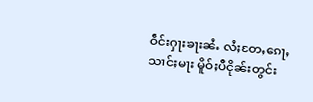ဝဵင်းႁႃးၶႃးၼႆႉ လႆႈတႄႇၵေႃႇသၢင်ႈမႃး မိူဝ်ႈပီငိုၼ်းတွင်း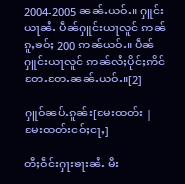2004-2005 ၼၼ်ႉယဝ်ႉ။ ႁူင်းယႃၼႆႉ ပဵၼ်ႁူင်းယႃလူင် ဢၼ်ၵူႇၶဝ်ႈ 200 ဢၼ်ယဝ်ႉ။ ပဵၼ်ႁူင်းယႃလူင် ဢၼ်လႆႈပိုင်ႈဢိင်တႄႉတႄႉၼၼ်ႉယဝ်ႉ။[2]

ႁူဝ်ၼပ်ႉၵူၼ်း[မႄးထတ်း | မႄးထတ်းငဝ်ႈငႃႇ]

တီႈဝဵင်းႁႃးၶႃးၼႆႉ မီး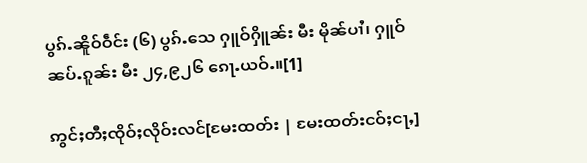ပွၵ်ႉၼိူဝ်ဝဵင်း (၆) ပွၵ်ႉသေ ႁူဝ်ႁိူၼ်း မီး မိုၼ်ပၢႆ၊ ႁူဝ်ၼပ်ႉၵူၼ်း မီး ၂၄,၉၂၆ ၵေႃႉယဝ်ႉ။[1]

ဢွင်ႈတီႈၸိုဝ်ႈလိုဝ်းလင်[မႄးထတ်း | မႄးထတ်းငဝ်ႈငႃႇ]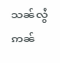သၼ်လွႆဢၼ်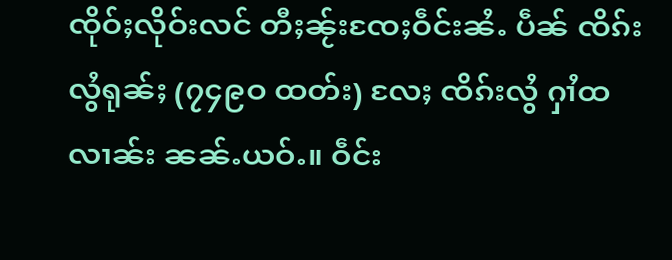ၸိုဝ်ႈလိုဝ်းလင် တီႈၼႂ်းၸႄႈဝဵင်းၼႆႉ ပဵၼ် ၸိၵ်းလွႆရုၼ်ႈ (၇၄၉ဝ ထတ်း) လႄႈ ၸိၵ်းလွႆ ႁၢႆထလၢၼ်း ၼၼ်ႉယဝ်ႉ။ ဝဵင်း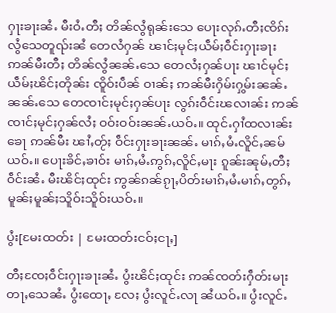ႁႃးၶႃးၼႆႉ မီးဝႆႉတီႈ တိၼ်လွႆရုၼ်းသေ ပေႃးလုၵ်ႉတီႈၸိၵ်းလွႆသေတူၺ်းၼႆ တေလႆႁၼ် ၽၢင်ႈမုင်ႈယဵမ်ႈဝဵင်းႁႃးၶႃး ဢၼ်မီးတီႈ တိၼ်လွႆၼၼ်ႉသေ တေလႆႈႁၼ်ပႃး ၽၢင်မုင်ႈယဵမ်ႈၽိင်ႈတိုၼ်း ၸိူဝ်းပဵၼ် ဝၢၼ်ႈ ဢၼ်မီးႁိမ်းႁွမ်းၼၼ်ႉၼၼ်ႉသေ တေၸၢင်ႈမုင်ႈႁၼ်ပႃး လွၵ်းဝဵင်းၽလၢၼ်း ဢၼ်ၸၢင်ႈမုင်ႈႁၼ်လႆႈ ဝဝ်းဝဝ်းၼၼ်ႉယဝ်ႉ။ ထုင်ႉႁၢႆထလၢၼ်းၶေႃ ဢၼ်မီး ၽၢႆႇတႂ်ႈ ဝဵင်းႁႃးၶႃးၼၼ်ႉ မၢၵ်ႇမႆႉလိူင်ႇၼမ်ယဝ်ႉ။ ပေႃးၶိင်ႇၶၢဝ်း မၢၵ်ႇမႆႉဢွၵ်ႇလိူင်ႇမႃး ၵူၼ်းၼုမ်ႇတီႈဝဵင်းၼႆႉ မီးၽိင်ႈထုင်း ဢွၼ်ၵၼ်ၵႂႃႇပိတ်းမၢၵ်ႇမႆႉမၢၵ်ႇတွၵ်ႇ မူၼ်ႈမူၼ်ႈသိူဝ်းသိူဝ်းယဝ်ႉ။

ပွႆး[မႄးထတ်း | မႄးထတ်းငဝ်ႈငႃႇ]

တီႈၸႄႈဝဵင်းႁႃးၶႃးၼႆႉ ပွႆးၽိင်ႈထုင်း ဢၼ်ၸတ်းႁဵတ်းမႃးတႃႇသေၼႆႉ ပွႆးထေႃႇ လႄႈ ပွႆးလူင်ႉလႃ ၼႆယဝ်ႉ။ ပွႆးလူင်ႉ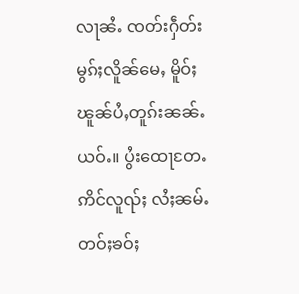လႃၼႆႉ ၸတ်းႁဵတ်းမွၵ်ႈလိူၼ်မေႇ မိူဝ်ႈၽူၼ်ပႆႇတူၵ်းၼၼ်ႉယဝ်ႉ။ ပွႆးထေႃတႄႉ ဢိင်လူၺ်ႈ လႆႈၼမ်ႉတဝ်ႈၶဝ်ႈ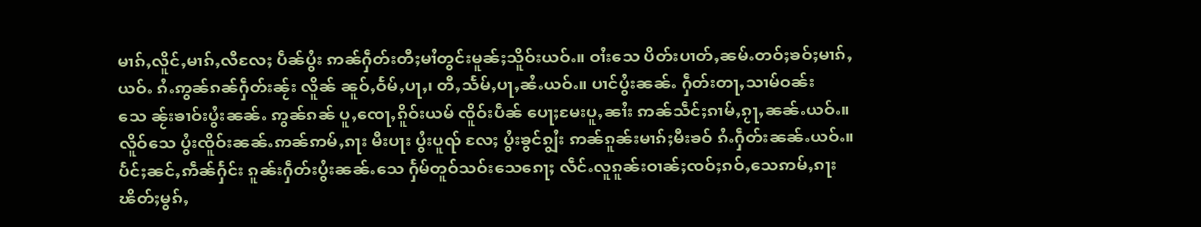မၢၵ်ႇလိူင်ႇမၢၵ်ႇလီလႄႈ ပဵၼ်ပွႆး ဢၼ်ႁဵတ်းတီႈမၢႆတွင်းမူၼ်ႈသိူဝ်းယဝ်ႉ။ ဝၢႆးသေ ပိတ်းပၢတ်ႇၼမ်ႉတဝ်ႈၶဝ်ႈမၢၵ်ႇယဝ်ႉ ၵႆႉဢွၼ်ၵၼ်ႁဵတ်းၼႂ်း လိူၼ် ၼူဝ်ႇဝႅမ်ႇပႃႇ၊ တီႇသႅမ်ႇပႃႇၼႆႉယဝ်ႉ။ ပၢင်ပွႆးၼၼ်ႉ ႁဵတ်းတႃႇသၢမ်ဝၼ်းသေ ၼႂ်းၶၢဝ်းပွႆးၼၼ်ႉ ဢွၼ်ၵၼ် ပူႇၸေႃႇၵိူဝ်းယမ် ၸိူဝ်းပဵၼ် ပေႃႈမႄးပူႇၼၢႆး ဢၼ်သဵင်ႈၵၢမ်ႇၵႂႃႇၼၼ်ႉယဝ်ႉ။ လိူဝ်သေ ပွႆးၸိူဝ်းၼၼ်ႉဢၼ်ဢမ်ႇၵႃး မီးပႃး ပွႆးပူၺ် လႄႈ ပွႆးၶွင်ၵျွႆး ဢၼ်ၵူၼ်းမၢၵ်ႈမီးၶဝ် ၵႆႉႁဵတ်းၼၼ်ႉယဝ်ႉ။ ပႅင်ႈၼင်ႇဢဵၼ်ႁႅင်း ၵူၼ်းႁဵတ်းပွႆးၼၼ်ႉသေ ႁႅမ်တူဝ်သဝ်းသေၵေႃႈ လဵင်ႉလူၵူၼ်းဝၢၼ်ႈၸဝ်ႈၵဝ်ႇသေဢမ်ႇၵႃး ၽိတ်ႈမွၵ်ႇ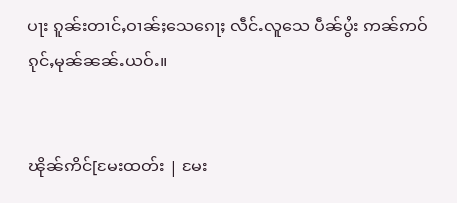ပႃး ၵူၼ်းတၢင်ႇဝၢၼ်ႈသေၵေႃႈ လဵင်ႉလူသေ ပဵၼ်ပွႆး ဢၼ်ဢဝ်ၵုင်ႇမုၼ်ၼၼ်ႉယဝ်ႉ။


ၽိုၼ်ဢိင်[မႄးထတ်း | မႄး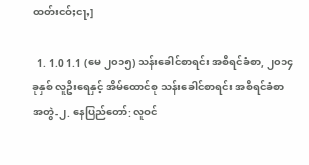ထတ်းငဝ်ႈငႃႇ]

  1. 1.0 1.1 (မေ ၂၀၁၅) သန်းခေါင်စာရင်း အစီရင်ခံစာ, ၂၀၁၄ ခုနှစ် လူဦးရေနှင့် အိမ်ထောင်စု သန်းခေါင်စာရင်း အစီရင်ခံစာ အတွဲ-၂. နေပြည်တော်: လူဝင်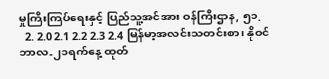မှုကြီးကြပ်ရေးနှင့် ပြည်သူ့အင်အား ဝန်ကြီးဌာန, ၅၁.
  2. 2.0 2.1 2.2 2.3 2.4 မြန်မာ့အလင်းသတင်းစာ၊ နိုဝင်ဘာလ-၂၁ရက်နေ့ ထုတ်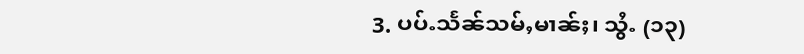3. ပပ်ႉသႅၼ်သမ်ႇမၢၼ်ႈ၊ သွႆႉ (၁၃)